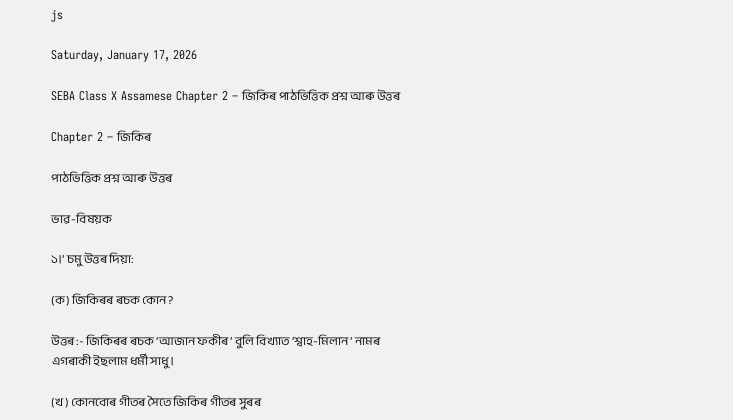js

Saturday, January 17, 2026

SEBA Class X Assamese Chapter 2 – জিকিৰ পাঠভিত্তিক প্রশ্ন আৰু উত্তৰ

Chapter 2 – জিকিৰ

পাঠভিত্তিক প্রশ্ন আৰু উত্তৰ

ভাৱ-বিষয়ক

১।’ চমু উত্তৰ দিয়া:

(ক) জিকিৰৰ ৰচক কোন?

উত্তৰ :- জিকিৰৰ ৰচক ‘আজান ফকীৰ’ বুলি বিখ্যাত ‘শ্বাহ-মিলান’ নামৰ এগৰাকী ইছলাম ধর্মী সাধু।

(খ) কোনবোৰ গীতৰ সৈতে জিকিৰ গীতৰ সুৰৰ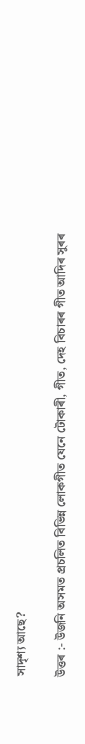সাদৃশ্য আছে?

উত্তৰ :- উজনি অসমত প্রচলিত বিভিন্ন লোকগীত যেনে টোকাৰী, গীত, দেহ বিচাৰৰ গীত আদিৰ সুৰৰ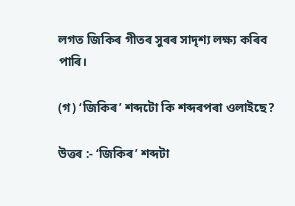লগত জিকিৰ গীতৰ সুৰৰ সাদৃশ্য লক্ষ্য কৰিব পাৰি।

(গ) ‘জিকিৰ’ শব্দটো কি শব্দৰপৰা ওলাইছে?

উত্তৰ :- ‘জিকিৰ’ শব্দটা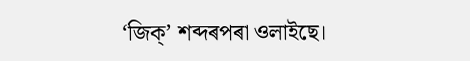‘জিক্‌’ শব্দৰপৰা ওলাইছে।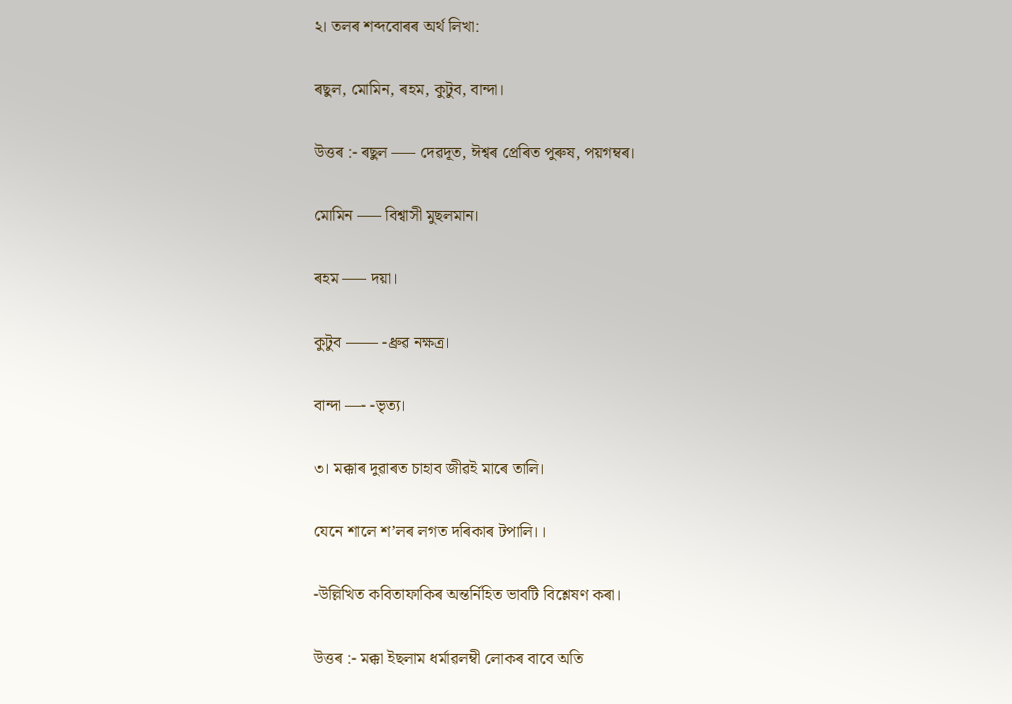২। তলৰ শব্দবোৰৰ অৰ্থ লিখা:

ৰছুল, মোমিন, ৰহম, কুটুব, বান্দা।

উত্তৰ :- ৰছুল —– দেৱদূত, ঈশ্বৰ প্ৰেৰিত পুৰুষ, পয়গম্বৰ।

মোমিন —– বিশ্বাসী মুছলমান।

ৰহম —– দয়া।

কুটুব —— -ধ্ৰুৱ নক্ষত্র।

বান্দা —- -ভৃত্য।

৩। মক্কাৰ দুৱাৰত চাহাব জীৱই মাৰে তালি।

যেনে শালে শ’লৰ লগত দৰিকাৰ টপালি।।

-উল্লিখিত কবিতাফাকিৰ অন্তর্নিহিত ভাবটি বিশ্লেষণ কৰা।

উত্তৰ :- মক্কা ইছলাম ধৰ্মাৱলম্বী লোকৰ বাবে অতি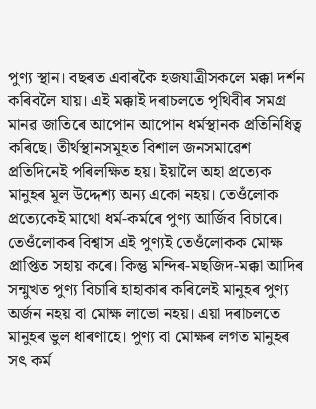পুণ্য স্থান। বছৰত এবাৰকৈ হজযাত্রীসকলে মক্কা দর্শন কৰিবলৈ যায়। এই মক্কাই দৰাচলতে পৃথিবীৰ সমগ্ৰ মানৱ জাতিৰে আপোন আপোন ধর্মস্থানক প্রতিনিধিত্ব কৰিছে। তীর্থস্থানসমূহত বিশাল জনসমাৱেশ প্রতিদিনেই পৰিলক্ষিত হয়। ইয়ালৈ অহা প্রত্যেক মানুহৰ মূল উদ্দেশ্য অন্য একো নহয়। তেওঁলোক প্রত্যেকেই মাথো ধৰ্ম-কৰ্মৰে পুণ্য আর্জিব বিচাৰে। তেওঁলোকৰ বিশ্বাস এই পুণ্যই তেওঁলোকক মোক্ষ প্রাপ্তিত সহায় কৰে। কিন্তু মন্দিৰ-মছজিদ-মক্কা আদিৰ সন্মুখত পুণ্য বিচাৰি হাহাকাৰ কৰিলেই মানুহৰ পুণ্য অর্জন নহয় বা মোক্ষ লাভো নহয়। এয়া দৰাচলতে মানুহৰ ভুল ধাৰণাহে। পুণ্য বা মোক্ষৰ লগত মানুহৰ সৎ কর্ম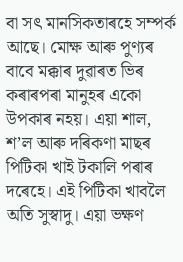বা সৎ মানসিকতাৰহে সম্পর্ক আছে। মোক্ষ আৰু পুণ্যৰ বাবে মক্কাৰ দুৱাৰত ভিৰ কৰাৰপৰা মানুহৰ একো উপকাৰ নহয়। এয়া শাল, শ’ল আৰু দৰিকণা মাছৰ পিটিকা খাই টকালি পৰাৰ দৰেহে। এই পিটিকা খাবলৈ অতি সুস্বাদু। এয়া ভক্ষণ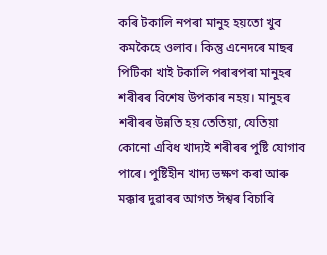কৰি টকালি নপৰা মানুহ হয়তো খুব কমকৈহে ওলাব। কিন্তু এনেদৰে মাছৰ পিটিকা খাই টকালি পৰাৰপৰা মানুহৰ শৰীৰৰ বিশেষ উপকাৰ নহয়। মানুহৰ শৰীৰৰ উন্নতি হয় তেতিয়া, যেতিয়া কোনো এবিধ খাদ্যই শৰীৰৰ পুষ্টি যোগাব পাৰে। পুষ্টিহীন খাদ্য ভক্ষণ কৰা আৰু মক্কাৰ দুৱাৰৰ আগত ঈশ্বৰ বিচাৰি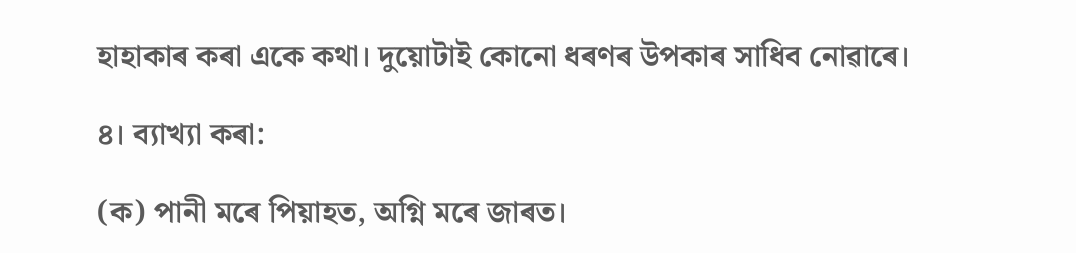হাহাকাৰ কৰা একে কথা। দুয়োটাই কোনো ধৰণৰ উপকাৰ সাধিব নোৱাৰে।

৪। ব্যাখ্যা কৰা:

(ক) পানী মৰে পিয়াহত, অগ্নি মৰে জাৰত।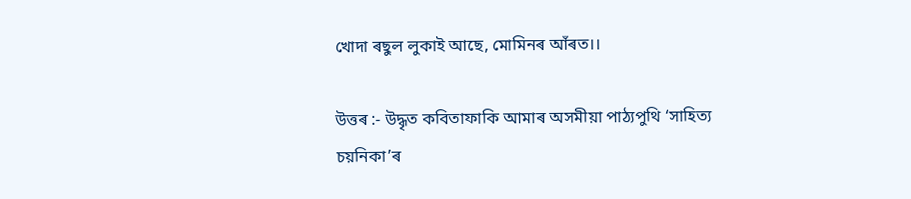খোদা ৰছুল লুকাই আছে, মোমিনৰ আঁৰত।।

উত্তৰ :- উদ্ধৃত কবিতাফাকি আমাৰ অসমীয়া পাঠ্যপুথি ‘সাহিত্য চয়নিকা’ৰ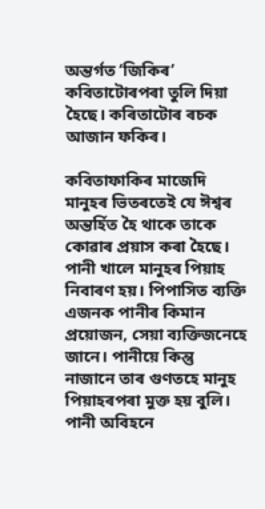অন্তৰ্গত ‘জিকিৰ’ কবিতাটোৰপৰা তুলি দিয়া হৈছে। কৰিতাটোৰ ৰচক আজান ফকিৰ।

কবিতাফাকিৰ মাজেদি মানুহৰ ভিতৰতেই যে ঈশ্বৰ অন্তর্হিত হৈ থাকে তাকে কোৱাৰ প্ৰয়াস কৰা হৈছে। পানী খালে মানুহৰ পিয়াহ নিবাৰণ হয়। পিপাসিত ব্যক্তি এজনক পানীৰ কিমান প্রয়োজন, সেয়া ব্যক্তিজনেহে জানে। পানীয়ে কিন্তু নাজানে তাৰ গুণতহে মানুহ পিয়াহৰপৰা মুক্ত হয় বুলি। পানী অবিহনে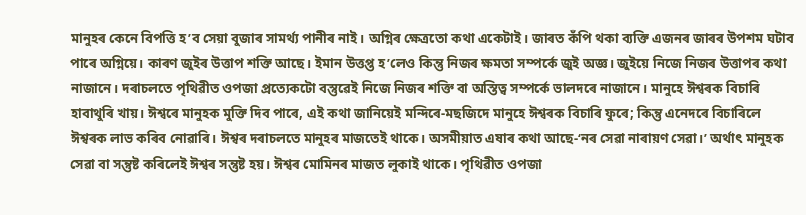মানুহৰ কেনে বিপত্তি হ’ব সেয়া বুজাৰ সামৰ্থ্য পানীৰ নাই। অগ্নিৰ ক্ষেত্ৰতো কথা একেটাই। জাৰত কঁপি থকা ব্যক্তি এজনৰ জাৰৰ উপশম ঘটাব পাৰে অগ্নিয়ে। কাৰণ জুইৰ উত্তাপ শক্তি আছে। ইমান উত্তপ্ত হ’লেও কিন্তু নিজৰ ক্ষমতা সম্পর্কে জুই অজ্ঞ। জুইয়ে নিজে নিজৰ উত্তাপৰ কথা নাজানে। দৰাচলতে পৃথিৱীত ওপজা প্রত্যেকটো বস্তুৱেই নিজে নিজৰ শক্তি বা অস্তিত্ব সম্পর্কে ভালদৰে নাজানে। মানুহে ঈশ্বৰক বিচাৰি হাবাথুৰি খায়। ঈশ্বৰে মানুহক মুক্তি দিব পাৰে, এই কথা জানিয়েই মন্দিৰে-মছজিদে মানুহে ঈশ্বৰক বিচাৰি ফুৰে; কিন্তু এনেদৰে বিচাৰিলে ঈশ্বৰক লাভ কৰিব নোৱাৰি। ঈশ্বৰ দৰাচলতে মানুহৰ মাজতেই থাকে। অসমীয়াত এষাৰ কথা আছে-‘নৰ সেৱা নাৰায়ণ সেৱা।’ অর্থাৎ মানুহক সেৱা বা সন্তুষ্ট কৰিলেই ঈশ্বৰ সন্তুষ্ট হয়। ঈশ্বৰ মোমিনৰ মাজত লুকাই থাকে। পৃথিৱীত ওপজা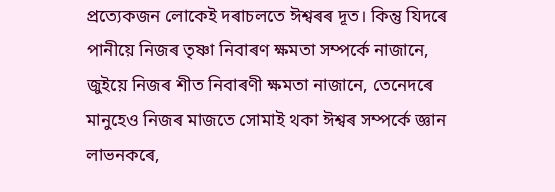প্রত্যেকজন লোকেই দৰাচলতে ঈশ্বৰৰ দূত। কিন্তু যিদৰে পানীয়ে নিজৰ তৃষ্ণা নিবাৰণ ক্ষমতা সম্পর্কে নাজানে, জুইয়ে নিজৰ শীত নিবাৰণী ক্ষমতা নাজানে, তেনেদৰে মানুহেও নিজৰ মাজতে সোমাই থকা ঈশ্বৰ সম্পৰ্কে জ্ঞান লাভনকৰে,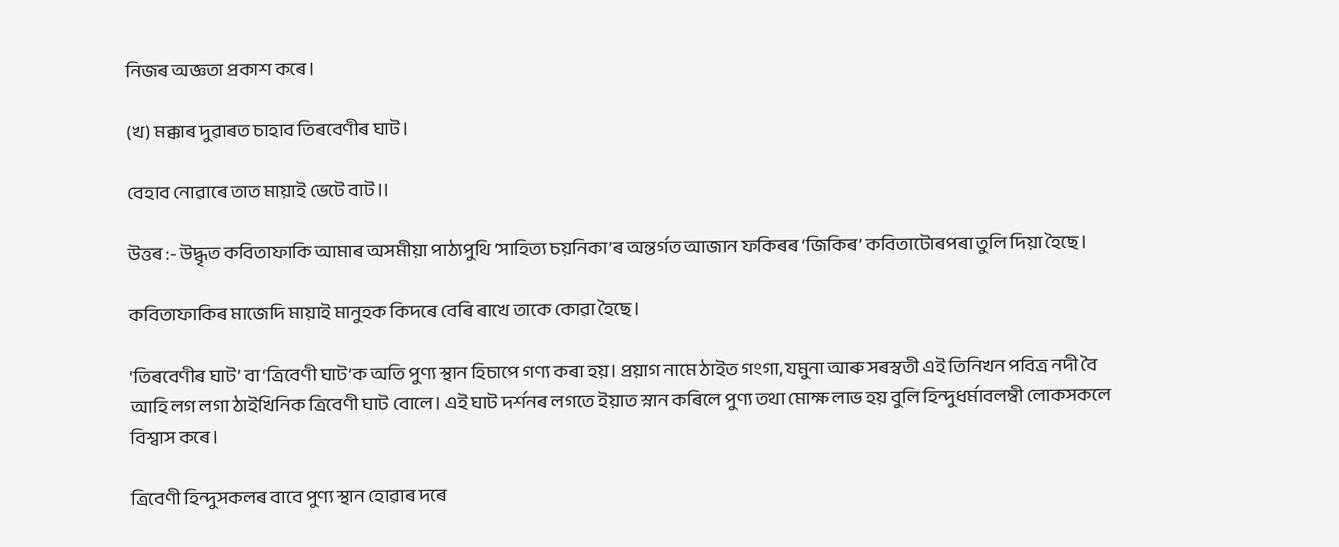নিজৰ অজ্ঞতা প্রকাশ কৰে।

(খ) মক্কাৰ দুৱাৰত চাহাব তিৰবেণীৰ ঘাট।

বেহাব নোৱাৰে তাত মায়াই ভেটে বাট।।

উত্তৰ :- উদ্ধৃত কবিতাফাকি আমাৰ অসমীয়া পাঠ্যপুথি ‘সাহিত্য চয়নিকা’ৰ অন্তৰ্গত আজান ফকিৰৰ ‘জিকিৰ’ কবিতাটোৰপৰা তুলি দিয়া হৈছে।

কবিতাফাকিৰ মাজেদি মায়াই মানুহক কিদৰে বেৰি ৰাখে তাকে কোৱা হৈছে।

‘তিৰবেণীৰ ঘাট’ বা ‘ত্রিবেণী ঘাট’ক অতি পুণ্য স্থান হিচাপে গণ্য কৰা হয়। প্রয়াগ নামে ঠাইত গংগা, যমুনা আৰু সৰস্বতী এই তিনিখন পবিত্র নদী বৈ আহি লগ লগা ঠাইখিনিক ত্রিবেণী ঘাট বোলে। এই ঘাট দৰ্শনৰ লগতে ইয়াত স্নান কৰিলে পুণ্য তথা মোক্ষ লাভ হয় বুলি হিন্দুধর্মাবলম্বী লোকসকলে বিশ্বাস কৰে।

ত্রিবেণী হিন্দুসকলৰ বাবে পুণ্য স্থান হোৱাৰ দৰে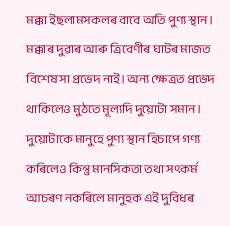মক্কা ইছলামসকলৰ বাবে অতি পুণ্য স্থান। মক্কাৰ দুৱাৰ আৰু ত্রিবেণীৰ ঘাটৰ মাজত বিশেষ সা প্রভেদ নাই। অন্য ক্ষেত্রত প্রভেদ থাকিলেও মুঠতে মূল্যদি দুয়োটা সমান। দুয়োটাকে মানুহে পুণ্য স্থান হিচাপে গণ্য কৰিলেও কিন্তু মানসিকতা তথা সৎকর্ম আচৰণ নকৰিলে মানুহক এই দুবিধৰ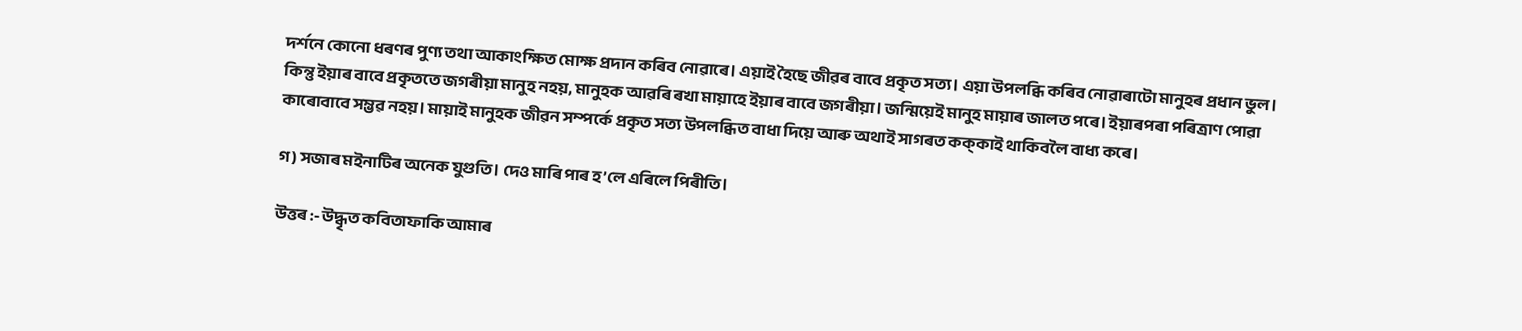দৰ্শনে কোনো ধৰণৰ পুণ্য তথা আকাংক্ষিত মোক্ষ প্রদান কৰিব নোৱাৰে। এয়াই হৈছে জীৱৰ বাবে প্রকৃত সত্য। এয়া উপলব্ধি কৰিব নোৱাৰাটো মানুহৰ প্ৰধান ভুল। কিন্তু ইয়াৰ বাবে প্ৰকৃততে জগৰীয়া মানুহ নহয়, মানুহক আৱৰি ৰখা মায়াহে ইয়াৰ বাবে জগৰীয়া। জন্মিয়েই মানুহ মায়াৰ জালত পৰে। ইয়াৰপৰা পৰিত্ৰাণ পোৱা কাৰোবাবে সম্ভৱ নহয়। মায়াই মানুহক জীৱন সম্পর্কে প্রকৃত সত্য উপলব্ধিত বাধা দিয়ে আৰু অথাই সাগৰত কক্‌কাই থাকিবলৈ বাধ্য কৰে।

গ) সজাৰ মইনাটিৰ অনেক যুগুতি। দেও মাৰি পাৰ হ’লে এৰিলে পিৰীতি।

উত্তৰ :- উদ্ধৃত কবিতাফাকি আমাৰ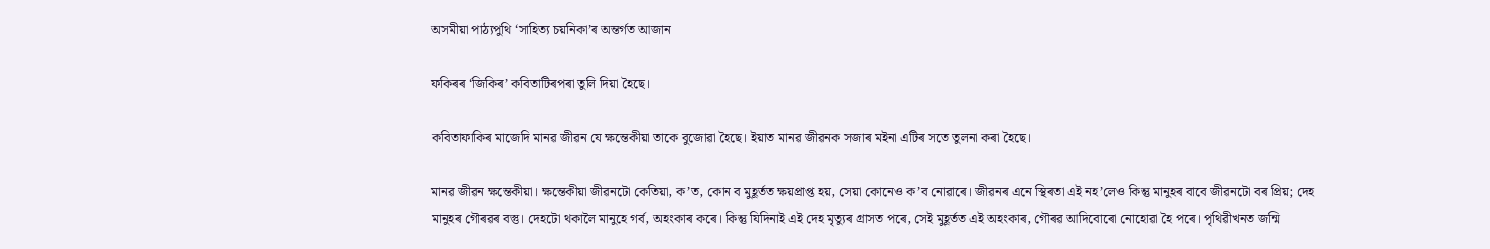অসমীয়া পাঠ্যপুথি ‘সাহিত্য চয়নিকা’ৰ অন্তৰ্গত আজান

ফকিৰৰ ‘জিকিৰ’ কবিতাটিৰপৰা তুলি দিয়া হৈছে।

কবিতাফাকিৰ মাজেদি মানৱ জীৱন যে ক্ষন্তেকীয়া তাকে বুজোৱা হৈছে। ইয়াত মানৱ জীৱনক সজাৰ মইনা এটিৰ সতে তুলনা কৰা হৈছে।

মানৱ জীৱন ক্ষন্তেকীয়া। ক্ষন্তেকীয়া জীৱনটো কেতিয়া, ক’ত, কোন ব মুহূর্তত ক্ষয়প্রাপ্ত হয়, সেয়া কোনেও ক’ব নোৱাৰে। জীৱনৰ এনে স্থিৰতা এই নহ’লেও কিন্তু মানুহৰ বাবে জীৱনটো বৰ প্ৰিয়; দেহ মানুহৰ গৌৰৱৰ বস্তু। দেহটো থকালৈ মানুহে গৰ্ব, অহংকাৰ কৰে। কিন্তু যিদিনাই এই দেহ মৃত্যুৰ গ্ৰাসত পৰে, সেই মুহূৰ্তত এই অহংকাৰ, গৌৰৱ আদিবোৰো নোহোৱা হৈ পৰে। পৃথিৱীখনত জন্মি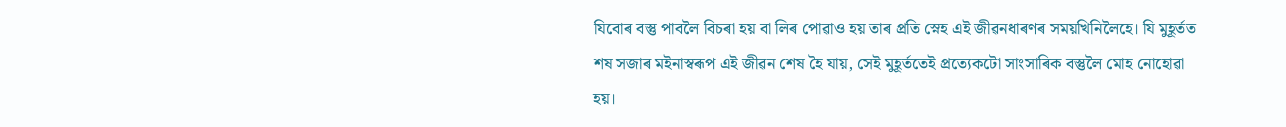যিবোৰ বস্তু পাবলৈ বিচৰা হয় বা লিৰ পোৱাও হয় তাৰ প্ৰতি স্নেহ এই জীৱনধাৰণৰ সময়খিনিলৈহে। যি মুহূর্তত শষ সজাৰ মইনাস্বৰূপ এই জীৱন শেষ হৈ যায়, সেই মুহূর্ততেই প্রত্যেকটো সাংসাৰিক বস্তুলৈ মোহ নোহোৱা হয়।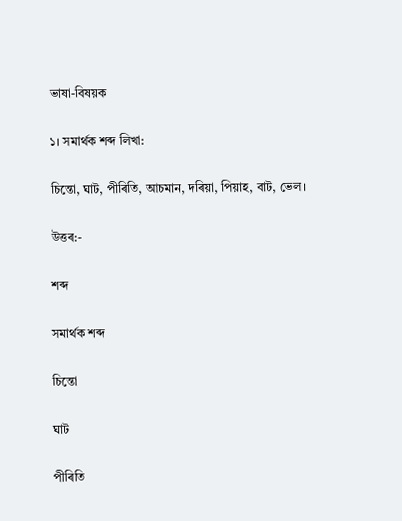ভাষা-বিষয়ক

১। সমার্থক শব্দ লিখা:

চিন্তো, ঘাট, পীৰিতি, আচমান, দৰিয়া, পিয়াহ, বাট, ভেল।

উত্তৰ:-

শব্দ

সমার্থক শব্দ

চিন্তো

ঘাট

পীৰিতি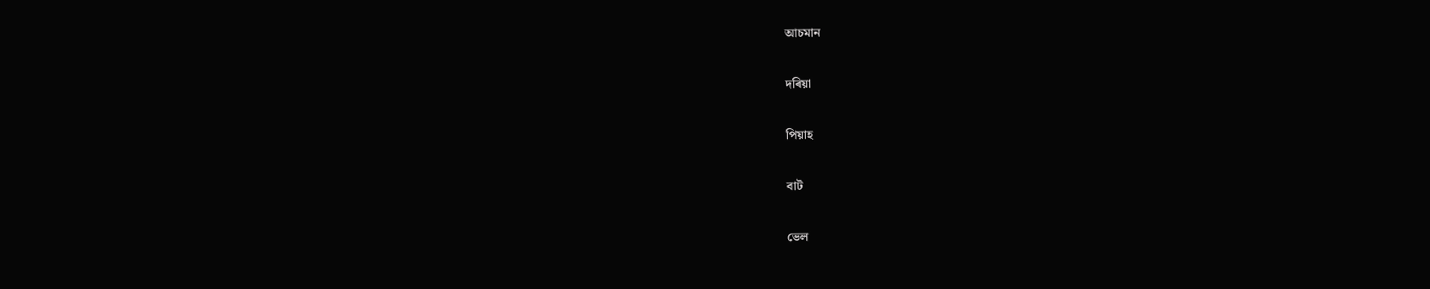আচমান

দৰিয়া

পিয়াহ

বাট

ভেল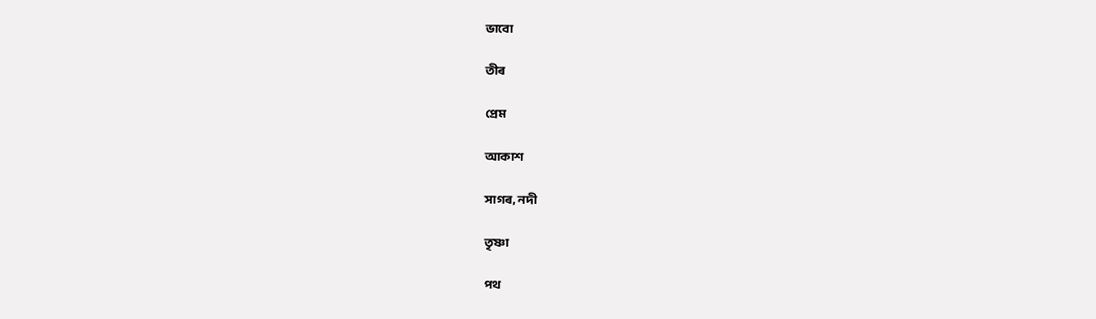ভাবো

তীৰ

প্রেম

আকাশ

সাগৰ, নদী

তৃষ্ণা

পথ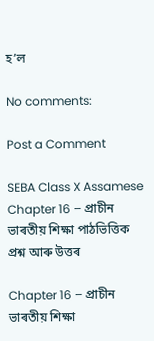হ’ল

No comments:

Post a Comment

SEBA Class X Assamese Chapter 16 – প্রাচীন ভাৰতীয় শিক্ষা পাঠভিত্তিক প্রশ্ন আৰু উত্তৰ

Chapter 16 – প্রাচীন ভাৰতীয় শিক্ষা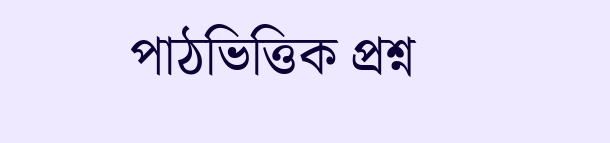পাঠভিত্তিক প্রশ্ন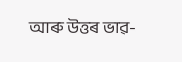আৰু উত্তৰ ভাৱ-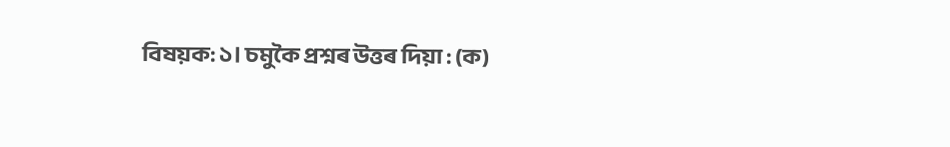বিষয়ক: ১। চমুকৈ প্ৰশ্নৰ উত্তৰ দিয়া : (ক)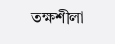তক্ষশীলা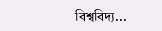বিশ্ববিদ্য...